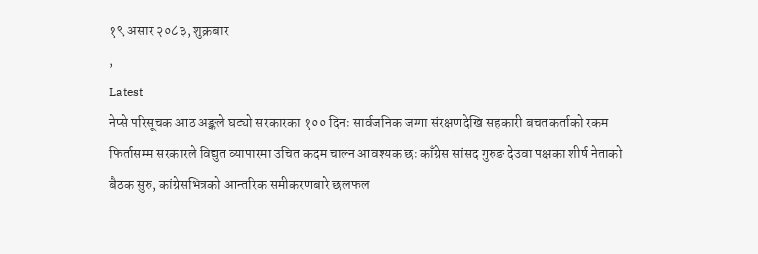१९ असार २०८३, शुक्रबार
,
Latest
नेप्से परिसूचक आठ अङ्कले घट्यो सरकारका १०० दिनः सार्वजनिक जग्गा संरक्षणदेखि सहकारी बचतकर्ताको रकम फिर्तासम्म सरकारले विद्युत व्यापारमा उचित कदम चाल्न आवश्यक छः काँग्रेस सांसद गुरुङ देउवा पक्षका शीर्ष नेताको बैठक सुरु, कांग्रेसभित्रको आन्तरिक समीकरणबारे छलफल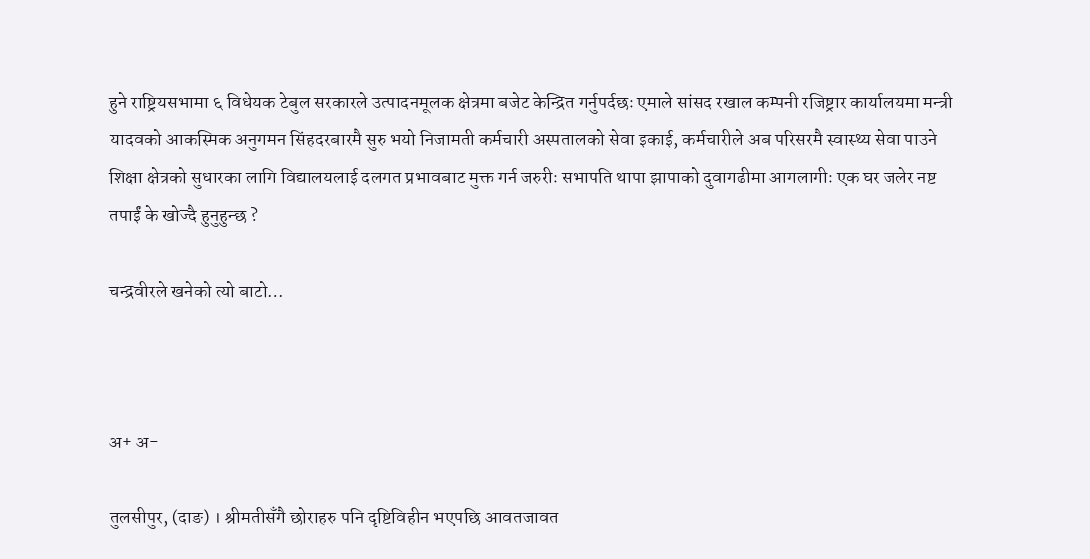हुने राष्ट्रियसभामा ६ विधेयक टेबुल सरकारले उत्पादनमूलक क्षेत्रमा बजेट केन्द्रित गर्नुपर्दछः एमाले सांसद रखाल कम्पनी रजिष्ट्रार कार्यालयमा मन्त्री यादवको आकस्मिक अनुगमन सिंहदरबारमै सुरु भयो निजामती कर्मचारी अस्पतालको सेवा इकाई, कर्मचारीले अब परिसरमै स्वास्थ्य सेवा पाउने शिक्षा क्षेत्रको सुधारका लागि विद्यालयलाई दलगत प्रभावबाट मुक्त गर्न जरुरीः सभापति थापा झापाको दुवागढीमा आगलागीः एक घर जलेर नष्ट
तपाईं के खोज्दै हुनुहुन्छ ?

चन्द्रवीरले खनेको त्यो बाटो…



अ+ अ-

तुलसीपुर, (दाङ) । श्रीमतीसँगै छोराहरु पनि दृष्टिविहीन भएपछि आवतजावत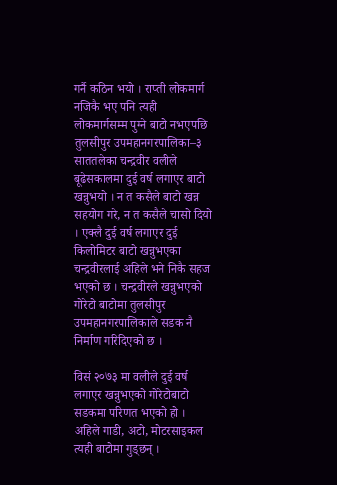गर्नै कठिन भयो । राप्ती लोकमार्ग नजिकै भए पनि त्यही लोकमार्गसम्म पुग्ने बाटो नभएपछि तुलसीपुर उपमहानगरपालिका–३ साततलेका चन्द्रवीर वलीले बूढेसकालमा दुई वर्ष लगाएर बाटो खन्नुभयो । न त कसैले बाटो खन्न सहयोग गरे, न त कसैले चासो दियो । एक्लै दुई वर्ष लगाएर दुई किलोमिटर बाटो खन्नुभएका चन्द्रवीरलाई अहिले भने निकै सहज भएको छ । चन्द्रवीरले खन्नुभएको गोरेटो बाटोमा तुलसीपुर उपमहानगरपालिकाले सडक नै निर्माण गरिदिएको छ ।

विसं २०७३ मा वलीले दुई वर्ष लगाएर खन्नुभएको गोरेटोबाटो सडकमा परिणत भएको हो । अहिले गाडी, अटो, मोटरसाइकल त्यही बाटोमा गुड्छन् ।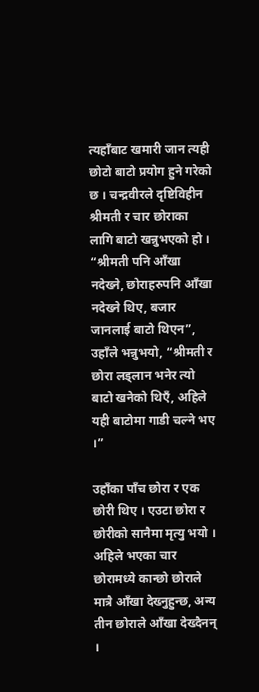त्यहाँबाट खमारी जान त्यही छोटो बाटो प्रयोग हुने गरेको छ । चन्द्रवीरले दृष्टिविहीन श्रीमती र चार छोराका लागि बाटो खन्नुभएको हो । “श्रीमती पनि आँखा नदेख्ने, छोराहरुपनि आँखा नदेख्ने थिए, बजार जानलाई बाटो थिएन”, उहाँले भन्नुभयो, “श्रीमती र छोरा लड्लान भनेर त्यो बाटो खनेको थिएँ, अहिले यही बाटोमा गाडी चल्ने भए ।”

उहाँका पाँच छोरा र एक छोरी थिए । एउटा छोरा र छोरीको सानैमा मृत्यु भयो । अहिले भएका चार छोरामध्ये कान्छो छोराले मात्रै आँखा देख्नुहुन्छ, अन्य तीन छोराले आँखा देख्दैनन् ।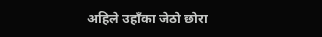अहिले उहाँका जेठो छोरा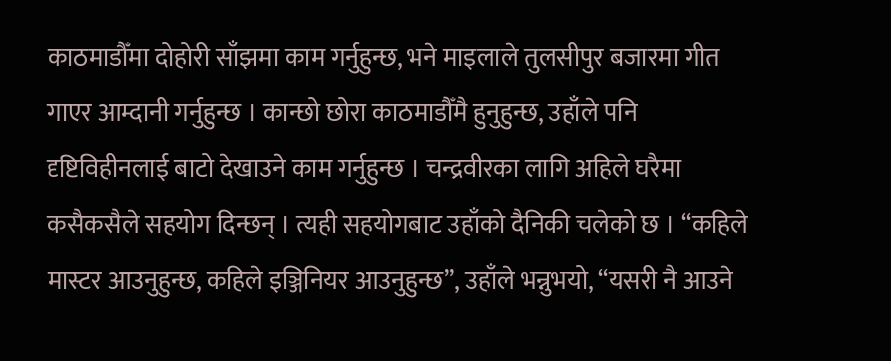काठमाडौँमा दोहोरी साँझमा काम गर्नुहुन्छ, भने माइलाले तुलसीपुर बजारमा गीत गाएर आम्दानी गर्नुहुन्छ । कान्छो छोरा काठमाडौँमै हुनुहुन्छ, उहाँले पनि दृष्टिविहीनलाई बाटो देखाउने काम गर्नुहुन्छ । चन्द्रवीरका लागि अहिले घरैमा कसैकसैले सहयोग दिन्छन् । त्यही सहयोगबाट उहाँको दैनिकी चलेको छ । “कहिले मास्टर आउनुहुन्छ, कहिले इञ्जिनियर आउनुहुन्छ”, उहाँले भन्नुभयो, “यसरी नै आउने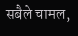सबैले चामल,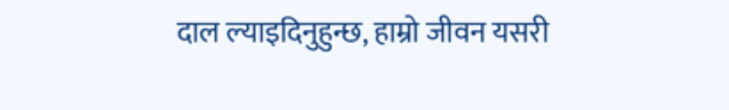दाल ल्याइदिनुहुन्छ, हाम्रो जीवन यसरी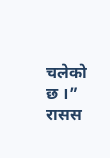चलेको छ ।” रासस